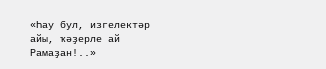«Һау бул, изгелектәр айы, ҡәҙерле ай Рамаҙан!..»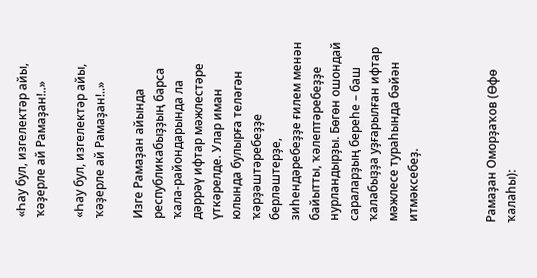«Һау бул, изгелектәр айы, ҡәҙерле ай Рамаҙан!..»

«Һау бул, изгелектәр айы, ҡәҙерле ай Рамаҙан!..»

Изге Рамаҙан айында республикабыҙҙың барса ҡала-райондарында ла дәррәү ифтар мәжлестәре үткәрелде. Улар иман юлында булырға теләгән ҡәрҙәштәребеҙҙе берләштерҙе, зиһендәребеҙҙе ғилем менән байытты, ҡәлептәребеҙҙе нурландырҙы. Бөгөн ошондай сараларҙың береһе – баш ҡалабыҙҙа уҙғарылған ифтар мәжлесе тураһында бәйән итмәксебеҙ.



Рамаҙан Оморҙаҡов (Өфө ҡалаһы):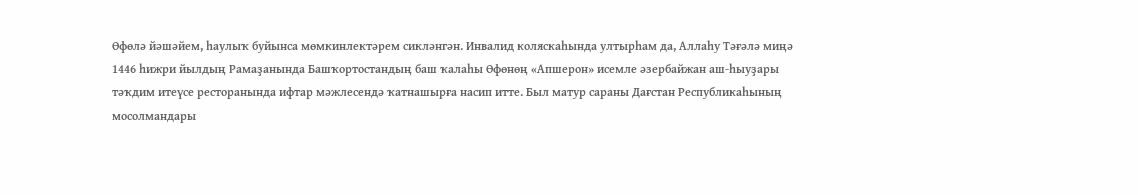Өфөлә йәшәйем, һаулыҡ буйынса мөмкинлектәрем сикләнгән. Инвалид коляскаһында ултырһам да, Аллаһу Тәғәлә миңә 1446 һижри йылдың Рамаҙанында Башҡортостандың баш ҡалаһы Өфөнөң «Апшерон» исемле әзербайжан аш-һыуҙары тәҡдим итеүсе ресторанында ифтар мәжлесендә ҡатнашырға насип итте. Был матур сараны Дағстан Республикаһының мосолмандары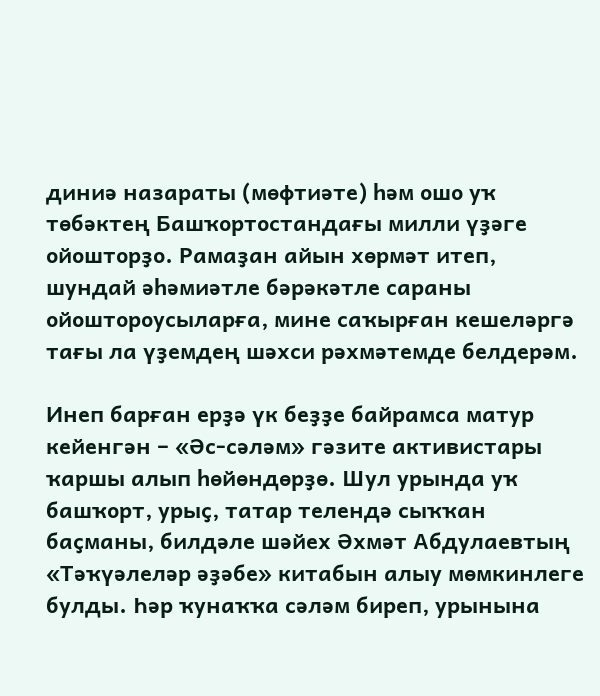диниә назараты (мөфтиәте) һәм ошо уҡ төбәктең Башҡортостандағы милли үҙәге ойошторҙо. Рамаҙан айын хөрмәт итеп, шундай әһәмиәтле бәрәкәтле сараны ойоштороусыларға, мине саҡырған кешеләргә тағы ла үҙемдең шәхси рәхмәтемде белдерәм.

Инеп барған ерҙә үк беҙҙе байрамса матур кейенгән – «Әс-сәләм» гәзите активистары ҡаршы алып һөйөндөрҙө. Шул урында уҡ башҡорт, урыҫ, татар телендә сыҡҡан баҫманы, билдәле шәйех Әхмәт Абдулаевтың «Тәҡүәлеләр әҙәбе» китабын алыу мөмкинлеге булды. Һәр ҡунаҡҡа сәләм биреп, урынына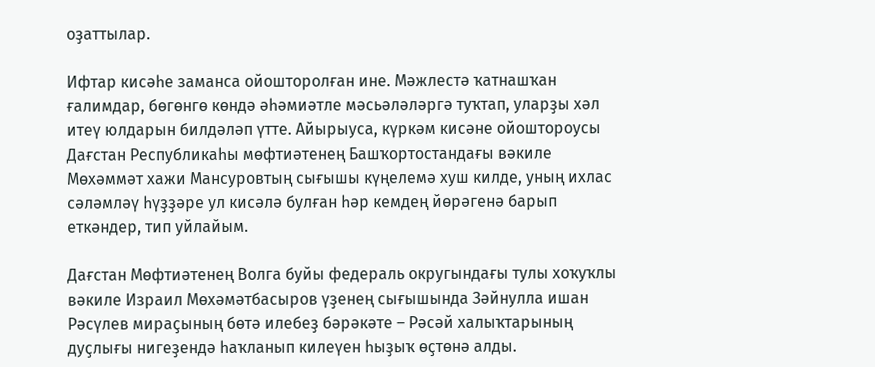оҙаттылар.

Ифтар кисәһе заманса ойошторолған ине. Мәжлестә ҡатнашҡан ғалимдар, бөгөнгө көндә әһәмиәтле мәсьәләләргә туҡтап, уларҙы хәл итеү юлдарын билдәләп үтте. Айырыуса, күркәм кисәне ойоштороусы Дағстан Республикаһы мөфтиәтенең Башҡортостандағы вәкиле Мөхәммәт хажи Мансуровтың сығышы күңелемә хуш килде, уның ихлас сәләмләү һүҙҙәре ул кисәлә булған һәр кемдең йөрәгенә барып еткәндер, тип уйлайым.

Дағстан Мөфтиәтенең Волга буйы федераль округындағы тулы хоҡуҡлы вәкиле Израил Мөхәмәтбасыров үҙенең сығышында Зәйнулла ишан Рәсүлев мираҫының бөтә илебеҙ бәрәкәте – Рәсәй халыҡтарының дуҫлығы нигеҙендә һаҡланып килеүен һыҙыҡ өҫтөнә алды.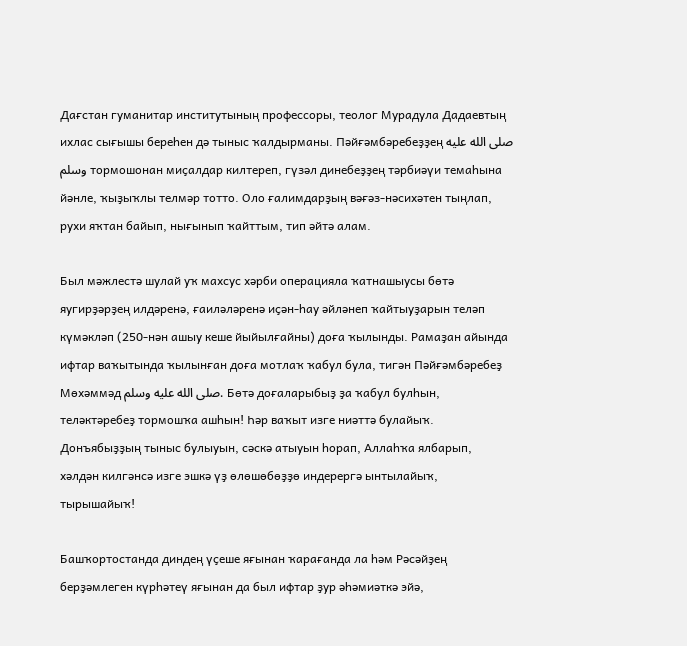Дағстан гуманитар институтының профессоры, теолог Мурадула Дадаевтың ихлас сығышы береһен дә тыныс ҡалдырманы. Пәйғәмбәребеҙҙең صلى الله عليه وسلم тормошонан миҫалдар килтереп, гүзәл динебеҙҙең тәрбиәүи темаһына йәнле, ҡыҙыҡлы телмәр тотто. Оло ғалимдарҙың вәғәз-нәсихәтен тыңлап, рухи яҡтан байып, нығынып ҡайттым, тип әйтә алам.

Был мәжлестә шулай уҡ махсус хәрби операцияла ҡатнашыусы бөтә яугирҙәрҙең илдәренә, ғаиләләренә иҫән-һау әйләнеп ҡайтыуҙарын теләп күмәкләп (250-нән ашыу кеше йыйылғайны) доға ҡылынды. Рамаҙан айында ифтар ваҡытында ҡылынған доға мотлаҡ ҡабул була, тигән Пәйғәмбәребеҙ Мөхәммәд صلى الله عليه وسلم. Бөтә доғаларыбыҙ ҙа ҡабул булһын, теләктәребеҙ тормошҡа ашһын! Һәр ваҡыт изге ниәттә булайыҡ. Донъябыҙҙың тыныс булыуын, сәскә атыуын һорап, Аллаһҡа ялбарып, хәлдән килгәнсә изге эшкә үҙ өлөшөбөҙҙө индерергә ынтылайыҡ, тырышайыҡ!

Башҡортостанда диндең үҫеше яғынан ҡарағанда ла һәм Рәсәйҙең берҙәмлеген күрһәтеү яғынан да был ифтар ҙур әһәмиәткә эйә,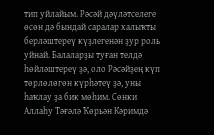тип уйлайым. Рәсәй дәүләтселеге өсөн дә бындай саралар халыҡты берләштереү күҙлегенән ҙур роль уйнай. Балаларҙы туған телдә һөйләштереү ҙә, оло Рәсәйҙең күп төрлөлөгөн күрһәтеү ҙә, уны һаҡлау ҙа бик мөһим. Сөнки Аллаһу Тәғәлә Ҡөрьән Кәримдә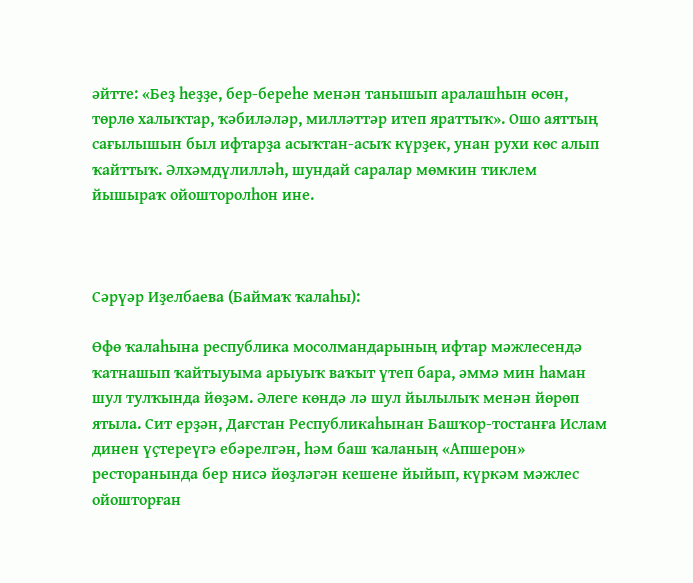әйтте: «Беҙ һеҙҙе, бер-береһе менән танышып аралашһын өсөн, төрлө халыҡтар, ҡәбиләләр, милләттәр итеп яраттыҡ». Ошо аяттың сағылышын был ифтарҙа асыҡтан-асыҡ күрҙек, унан рухи көс алып ҡайттыҡ. Әлхәмдүлилләһ, шундай саралар мөмкин тиклем йышыраҡ ойошторолһон ине.



Сәрүәр Иҙелбаева (Баймаҡ ҡалаһы):

Өфө ҡалаһына республика мосолмандарының ифтар мәжлесендә ҡатнашып ҡайтыуыма арыуыҡ ваҡыт үтеп бара, әммә мин һаман шул тулҡында йөҙәм. Әлеге көндә лә шул йылылыҡ менән йөрөп ятыла. Сит ерҙән, Дағстан Республикаһынан Башҡор-тостанға Ислам динен үҫтереүгә ебәрелгән, һәм баш ҡаланың «Апшерон» ресторанында бер нисә йөҙләгән кешене йыйып, күркәм мәжлес ойошторған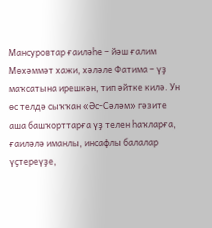Мансуровтар ғаиләһе – йәш ғалим Мөхәммәт хажи, хәләле Фатима – үҙ маҡсатына ирешкән, тип әйтке килә. Ун өс телдә сыҡҡан «Әс-Сәләм» гәзите аша башҡорттарға үҙ телен һаҡларға, ғаиләлә иманлы, инсафлы балалар үҫтереүҙе,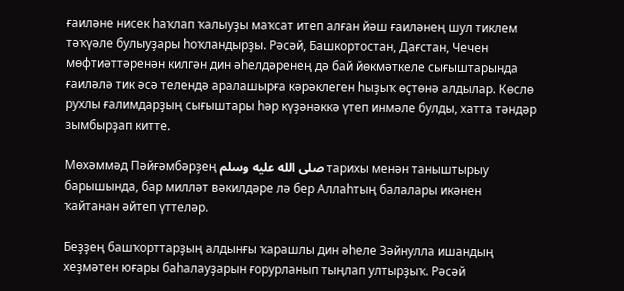ғаиләне нисек һаҡлап ҡалыуҙы маҡсат итеп алған йәш ғаиләнең шул тиклем тәҡүәле булыуҙары һоҡландырҙы. Рәсәй, Башкортостан, Дағстан, Чечен мөфтиәттәренән килгән дин әһелдәренең дә бай йөкмәткеле сығыштарында ғаиләлә тик әсә телендә аралашырға кәрәклеген һыҙыҡ өҫтөнә алдылар. Көслө рухлы ғалимдарҙың сығыштары һәр күҙәнәккә үтеп инмәле булды, хатта тәндәр зымбырҙап китте.

Мөхәммәд Пәйғәмбәрҙең صلى الله عليه وسلم тарихы менән таныштырыу барышында, бар милләт вәкилдәре лә бер Аллаһтың балалары икәнен ҡайтанан әйтеп үттеләр.

Беҙҙең башҡорттарҙың алдынғы ҡарашлы дин әһеле Зәйнулла ишандың хеҙмәтен юғары баһалауҙарын ғорурланып тыңлап ултырҙыҡ. Рәсәй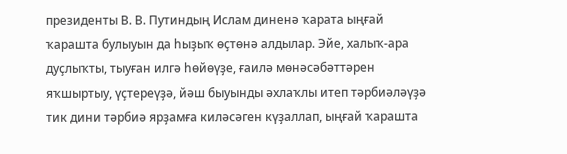президенты В. В. Путиндың Ислам диненә ҡарата ыңғай ҡарашта булыуын да һыҙыҡ өҫтөнә алдылар. Эйе, халыҡ-ара дуҫлыҡты, тыуған илгә һөйөүҙе, ғаилә мөнәсәбәттәрен яҡшыртыу, үҫтереүҙә, йәш быуынды әхлаҡлы итеп тәрбиәләүҙә тик дини тәрбиә ярҙамға киләсәген күҙаллап, ыңғай ҡарашта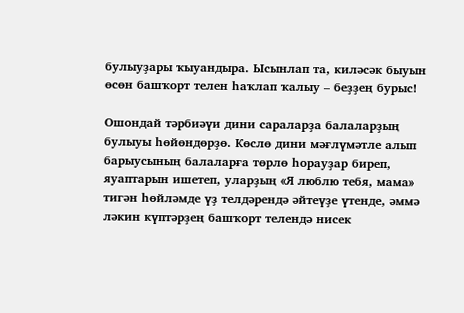булыуҙары ҡыуандыра. Ысынлап та, киләсәк быуын өсөн башҡорт телен һаҡлап ҡалыу – беҙҙең бурыс!

Ошондай тәрбиәүи дини сараларҙа балаларҙың булыуы һөйөндөрҙө. Көслө дини мәғлүмәтле алып барыусының балаларға төрлө һорауҙар биреп, яуаптарын ишетеп, уларҙың «Я люблю тебя, мама» тигән һөйләмде үҙ телдәрендә әйтеүҙе үтенде, әммә ләкин күптәрҙең башҡорт телендә нисек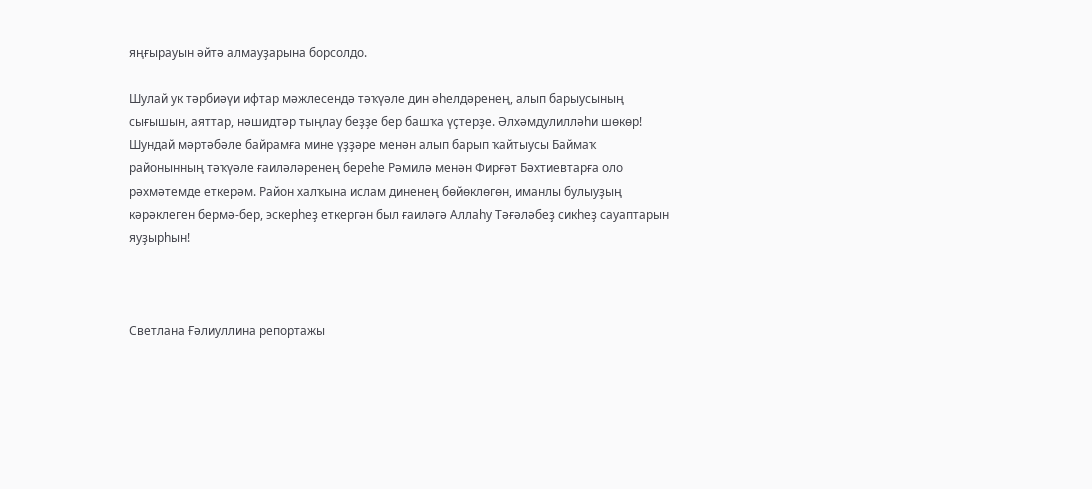яңғырауын әйтә алмауҙарына борсолдо.

Шулай ук тәрбиәүи ифтар мәжлесендә тәҡүәле дин әһелдәренең, алып барыусының сығышын, аяттар, нәшидтәр тыңлау беҙҙе бер башҡа үҫтерҙе. Әлхәмдулилләһи шөкөр! Шундай мәртәбәле байрамға мине үҙҙәре менән алып барып ҡайтыусы Баймаҡ районынның тәҡүәле ғаиләләренең береһе Рәмилә менән Фирғәт Бәхтиевтарға оло рәхмәтемде еткерәм. Район халҡына ислам диненең бөйөклөгөн, иманлы булыуҙың кәрәклеген бермә-бер, эскерһеҙ еткергән был ғаиләгә Аллаһу Тәғәләбеҙ сикһеҙ сауаптарын яуҙырһын!



Светлана Ғәлиуллина репортажы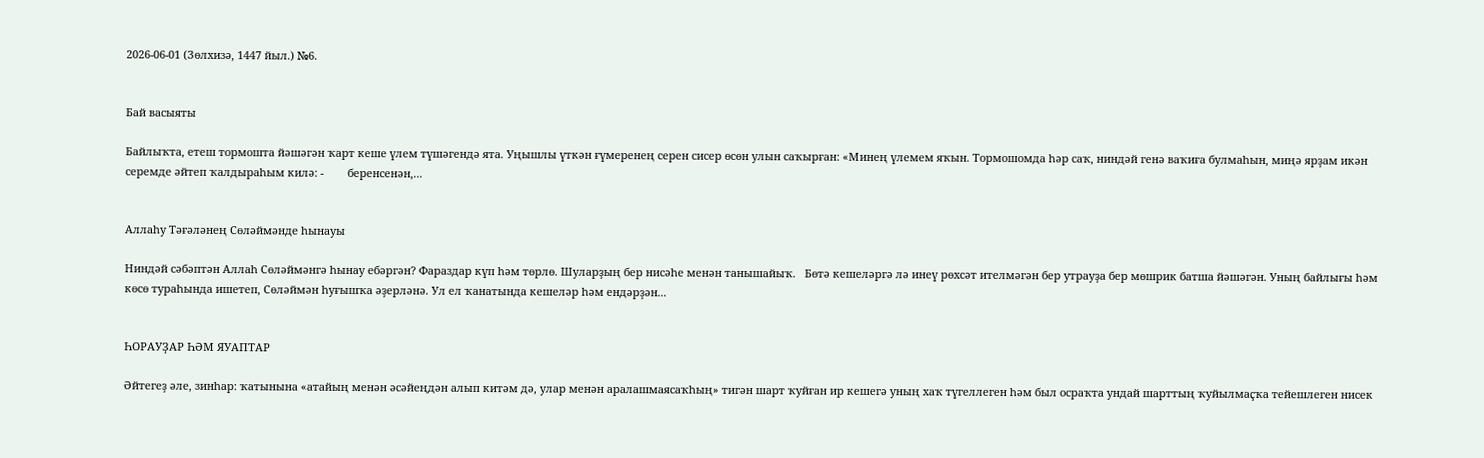2026-06-01 (Зөлхизә, 1447 йыл.) №6.


Бай васыяты

Байлыҡта, етеш тормошта йәшәгән ҡарт кеше үлем түшәгендә ята. Уңышлы үткән ғүмеренең серен сисер өсөн улын саҡырған: «Минең үлемем яҡын. Тормошомда һәр саҡ, ниндәй генә ваҡиға булмаһын, миңә ярҙам икән серемде әйтеп ҡалдыраһым килә: -        беренсенән,...


Аллаһу Тәғәләнең Сөләймәнде һынауы

Ниндәй сәбәптән Аллаһ Сөләймәнгә һынау ебәргән? Фараздар күп һәм төрлө. Шуларҙың бер нисәһе менән танышайыҡ.   Бөтә кешеләргә лә инеү рөхсәт ителмәгән бер утрауҙа бер мөшрик батша йәшәгән. Уның байлығы һәм көсө тураһында ишетеп, Сөләймән һуғышҡа әҙерләнә. Ул ел ҡанатында кешеләр һәм ендәрҙән...


ҺОРАУҘАР ҺӘМ ЯУАПТАР

Әйтегеҙ әле, зинһар: ҡатынына «атайың менән әсәйеңдән алып китәм дә, улар менән аралашмаясаҡһың» тигән шарт ҡуйған ир кешегә уның хаҡ түгеллеген һәм был осраҡта ундай шарттың ҡуйылмаҫҡа тейешлеген нисек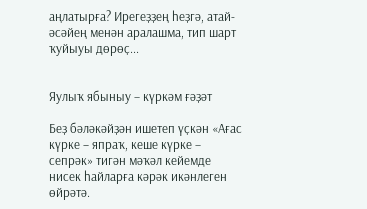аңлатырға? Ирегеҙҙең һеҙгә, атай-әсәйең менән аралашма, тип шарт ҡуйыуы дөрөҫ...


Яулыҡ ябыныу − күркәм ғәҙәт

Беҙ бәләкәйҙән ишетеп үҫкән «Ағас күрке – япраҡ, кеше күрке − сепрәк» тигән мәҡәл кейемде нисек һайларға кәрәк икәнлеген өйрәтә.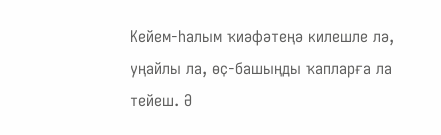Кейем-һалым ҡиәфәтеңә килешле лә, уңайлы ла, өҫ-башыңды ҡапларға ла тейеш. Ә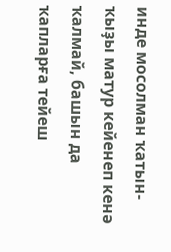инде мосолман ҡатын-ҡыҙы матур кейенеп кенә ҡалмай, башын да ҡапларға тейеш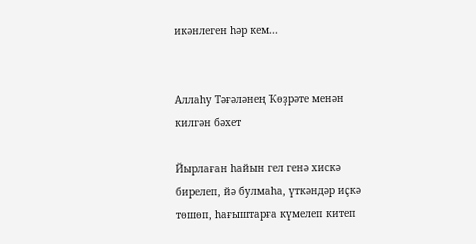икәнлеген һәр кем...


Аллаһу Тәғәләнең Ҡөҙрәте менән килгән бәхет

Йырлаған һайын гел генә хискә бирелеп, йә булмаһа, үткәндәр иҫкә төшөп, һағыштарға күмелеп китеп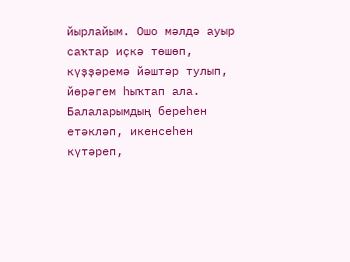йырлайым. Ошо мәлдә ауыр саҡтар иҫкә төшөп, күҙҙәремә йәштәр тулып, йөрәгем һыҡтап ала.   Балаларымдың береһен етәкләп, икенсеһен күтәреп,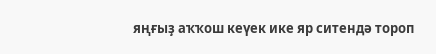яңғыҙ аҡҡош кеүек ике яр ситендә тороп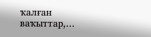ҡалған ваҡыттар,...